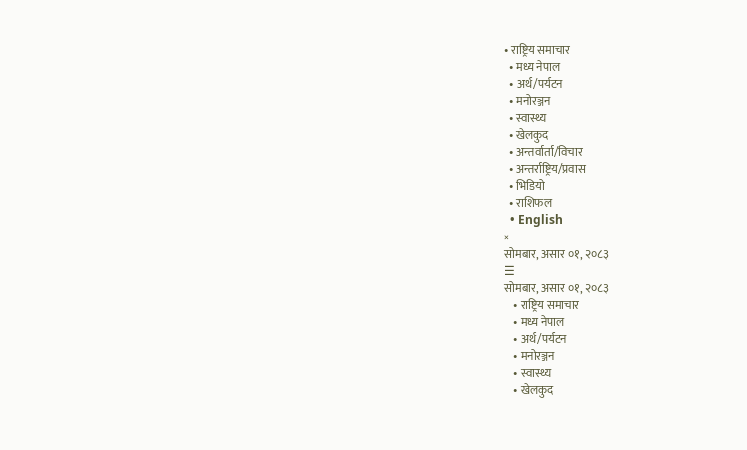• राष्ट्रिय समाचार
  • मध्य नेपाल
  • अर्थ/पर्यटन
  • मनोरञ्जन
  • स्वास्थ्य
  • खेलकुद
  • अन्तर्वार्ता/विचार
  • अन्तर्राष्ट्रिय/प्रवास
  • भिडियो
  • राशिफल
  • English
×
सोमबार, असार ०१, २०८३
☰
सोमबार, असार ०१, २०८३
    • राष्ट्रिय समाचार
    • मध्य नेपाल
    • अर्थ/पर्यटन
    • मनोरञ्जन
    • स्वास्थ्य
    • खेलकुद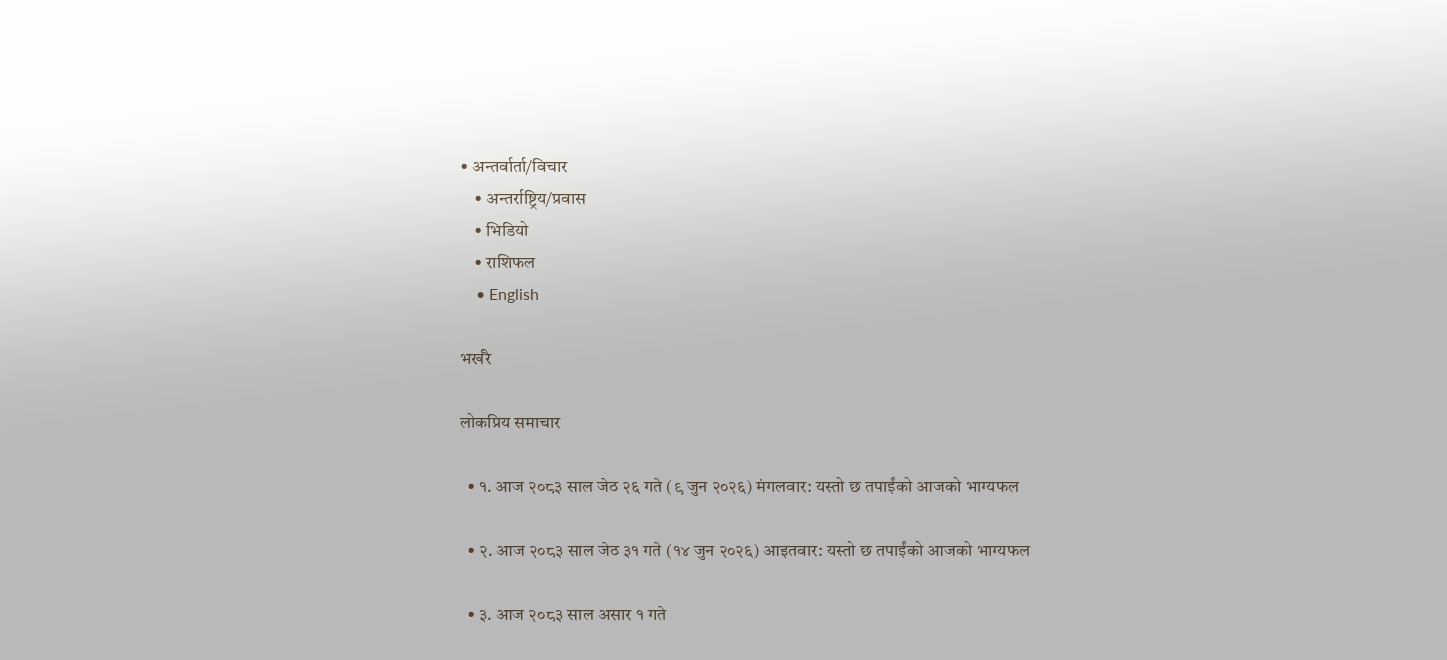• अन्तर्वार्ता/विचार
    • अन्तर्राष्ट्रिय/प्रवास
    • भिडियो
    • राशिफल
    • English

भर्खरै

लोकप्रिय समाचार

  • १. आज २०८३ साल जेठ २६ गते (९ जुन २०२६) मंगलवार: यस्तो छ तपाईंको आजको भाग्यफल

  • २. आज २०८३ साल जेठ ३१ गते (१४ जुन २०२६) आइतवार: यस्तो छ तपाईंको आजको भाग्यफल

  • ३. आज २०८३ साल असार १ गते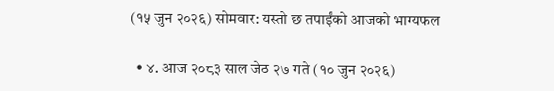(१५ जुन २०२६) सोमवार: यस्तो छ तपाईंको आजको भाग्यफल

  • ४. आज २०८३ साल जेठ २७ गते (१० जुन २०२६)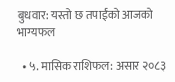बुधवार: यस्तो छ तपाईंको आजको भाग्यफल

  • ५. मासिक राशिफल: असार २०८३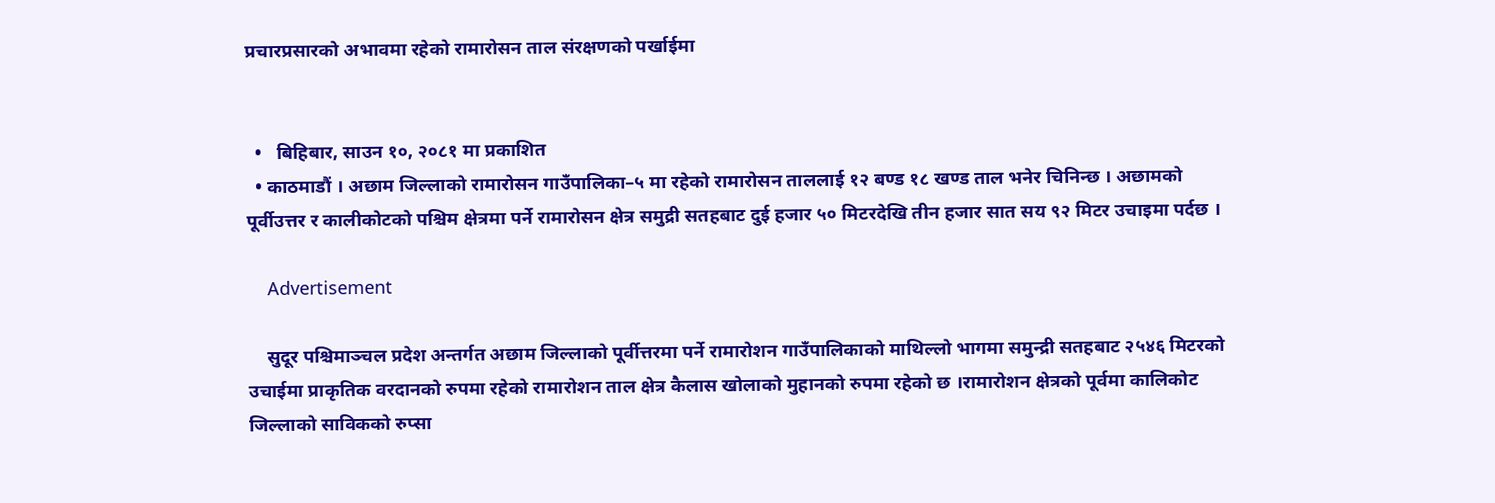प्रचारप्रसारको अभावमा रहेको रामारोसन ताल संरक्षणको पर्खाईमा


  •   बिहिबार, साउन १०, २०८१ मा प्रकाशित
  • काठमाडौं । अछाम जिल्लाको रामारोसन गाउँपालिका–५ मा रहेको रामारोसन ताललाई १२ बण्ड १८ खण्ड ताल भनेर चिनिन्छ । अछामको पूर्वीउत्तर र कालीकोटको पश्चिम क्षेत्रमा पर्ने रामारोसन क्षेत्र समुद्री सतहबाट दुई हजार ५० मिटरदेखि तीन हजार सात सय ९२ मिटर उचाइमा पर्दछ ।

    Advertisement

    सुदूर पश्चिमाञ्चल प्रदेश अन्तर्गत अछाम जिल्लाको पूर्वीत्तरमा पर्ने रामारोशन गाउँपालिकाको माथिल्लो भागमा समुन्द्री सतहबाट २५४६ मिटरको उचाईमा प्राकृतिक वरदानको रुपमा रहेको रामारोशन ताल क्षेत्र कैलास खोलाको मुहानको रुपमा रहेको छ ।रामारोशन क्षेत्रको पूर्वमा कालिकोट जिल्लाको साविकको रुप्सा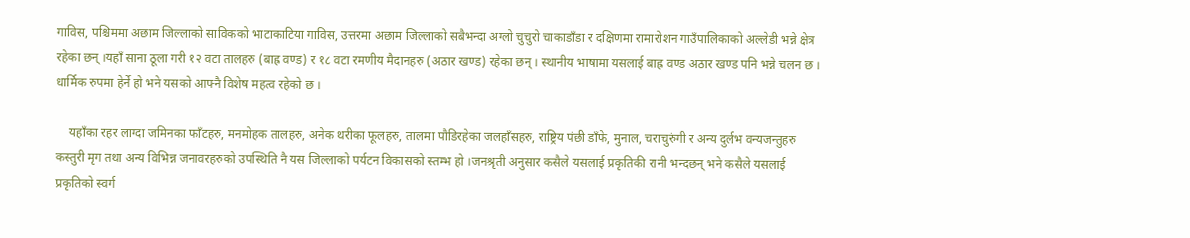गाविस, पश्चिममा अछाम जिल्लाको साविकको भाटाकाटिया गाविस, उत्तरमा अछाम जिल्लाको सबैभन्दा अग्लो चुचुरो चाकाडाँडा र दक्षिणमा रामारोशन गाउँपालिकाको अल्लेडी भन्ने क्षेत्र रहेका छन् ।यहाँ साना ठूला गरी १२ वटा तालहरु (बाह्र वण्ड) र १८ वटा रमणीय मैदानहरु (अठार खण्ड) रहेका छन् । स्थानीय भाषामा यसलाई बाह्र वण्ड अठार खण्ड पनि भन्ने चलन छ । धार्मिक रुपमा हेर्ने हो भने यसको आफ्नै विशेष महत्व रहेको छ ।

    यहाँका रहर लाग्दा जमिनका फाँटहरु, मनमोहक तालहरु, अनेक थरीका फूलहरु, तालमा पौडिरहेका जलहाँसहरु, राष्ट्रिय पंछी डाँफे, मुनाल, चराचुरुंगी र अन्य दुर्लभ वन्यजन्तुहरु कस्तुरी मृग तथा अन्य विभिन्न जनावरहरुको उपस्थिति नै यस जिल्लाको पर्यटन विकासको स्तम्भ हो ।जनश्रृती अनुसार कसैले यसलाई प्रकृतिकी रानी भन्दछन् भने कसैले यसलाई प्रकृतिको स्वर्ग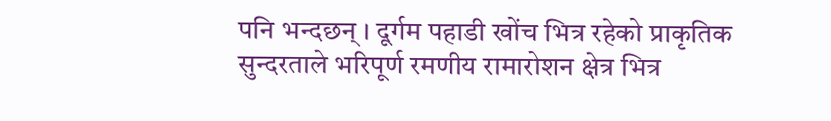पनि भन्दछन् । दूर्गम पहाडी खोंच भित्र रहेको प्राकृतिक सुन्दरताले भरिपूर्ण रमणीय रामारोशन क्षेत्र भित्र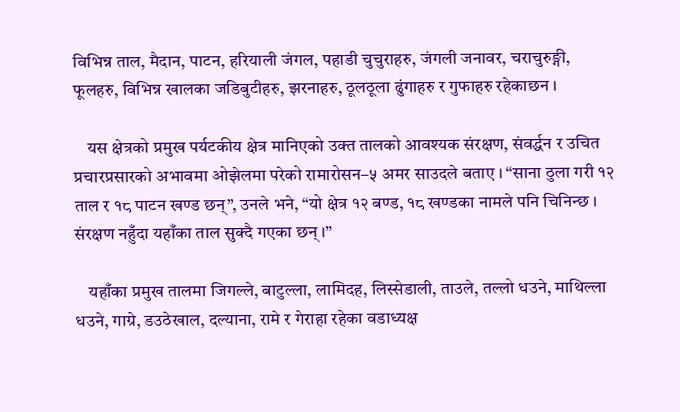विभिन्न ताल, मैदान, पाटन, हरियाली जंगल, पहाडी चुचुराहरु, जंगली जनावर, चराचुरुङ्गी, फूलहरु, विभिन्न खालका जडिबुटीहरु, झरनाहरु, ठूलठूला ढुंगाहरु र गुफाहरु रहेकाछन ।

    यस क्षेत्रको प्रमुख पर्यटकीय क्षेत्र मानिएको उक्त तालको आवश्यक संरक्षण, संवर्द्धन र उचित प्रचारप्रसारको अभावमा ओझेलमा परेको रामारोसन–५ अमर साउदले बताए । “साना ठुला गरी १२ ताल र १८ पाटन खण्ड छन्”, उनले भने, “यो क्षेत्र १२ बण्ड, १८ खण्डका नामले पनि चिनिन्छ । संरक्षण नहुँदा यहाँका ताल सुक्दै गएका छन् ।”

    यहाँका प्रमुख तालमा जिगल्ले, बाटुल्ला, लामिदह, लिस्सेडाली, ताउले, तल्लो धउने, माथिल्ला धउने, गाग्रे, डउठेखाल, दल्याना, रामे र गेराहा रहेका वडाध्यक्ष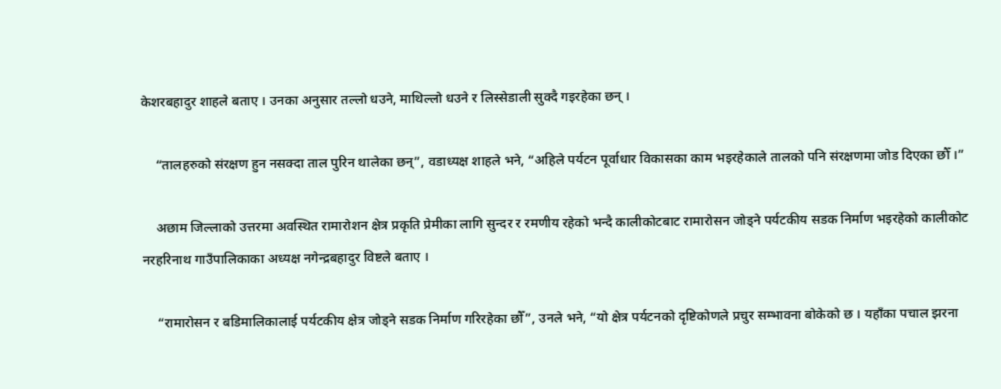केशरबहादुर शाहले बताए । उनका अनुसार तल्लो धउने, माथिल्लो धउने र लिस्सेडाली सुक्दै गइरहेका छन् ।

    “तालहरुको संरक्षण हुन नसक्दा ताल पुरिन थालेका छन्”, वडाध्यक्ष शाहले भने, “अहिले पर्यटन पूर्वाधार विकासका काम भइरहेकाले तालको पनि संरक्षणमा जोड दिएका छौँ ।”

    अछाम जिल्लाको उत्तरमा अवस्थित रामारोशन क्षेत्र प्रकृति प्रेमीका लागि सुन्दर र रमणीय रहेको भन्दै कालीकोटबाट रामारोसन जोड्ने पर्यटकीय सडक निर्माण भइरहेको कालीकोट नरहरिनाथ गाउँपालिकाका अध्यक्ष नगेन्द्रबहादुर विष्टले बताए ।

    “रामारोसन र बडिमालिकालाई पर्यटकीय क्षेत्र जोड्ने सडक निर्माण गरिरहेका छौँ”, उनले भने, “यो क्षेत्र पर्यटनको दृष्टिकोणले प्रचुर सम्भावना बोकेको छ । यहाँका पचाल झरना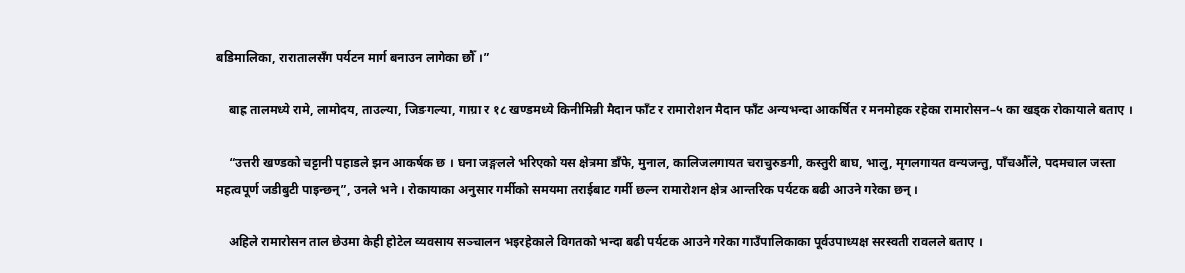बडिमालिका, रारातालसँग पर्यटन मार्ग बनाउन लागेका छौँ ।”

    बाह्र तालमध्ये रामे, लामोदय, ताउल्या, जिङगल्या, गाग्रा र १८ खण्डमध्ये किनीमिन्नी मैदान फाँट र रामारोशन मैदान फाँट अन्यभन्दा आकर्षित र मनमोहक रहेका रामारोसन–५ का खड्क रोकायाले बताए ।

    “उत्तरी खण्डको चट्टानी पहाडले झन आकर्षक छ । घना जङ्गलले भरिएको यस क्षेत्रमा डाँफे, मुनाल, कालिजलगायत चराचुरुङगी, कस्तुरी बाघ, भालु, मृगलगायत वन्यजन्तु, पाँचऔँले, पदमचाल जस्ता महत्वपूर्ण जडीबुटी पाइन्छन्”, उनले भने । रोकायाका अनुसार गर्मीको समयमा तराईबाट गर्मी छल्न रामारोशन क्षेत्र आन्तरिक पर्यटक बढी आउने गरेका छन् ।

    अहिले रामारोसन ताल छेउमा केही होटेल व्यवसाय सञ्चालन भइरहेकाले विगतको भन्दा बढी पर्यटक आउने गरेका गाउँपालिकाका पूर्वउपाध्यक्ष सरस्वती रावलले बताए ।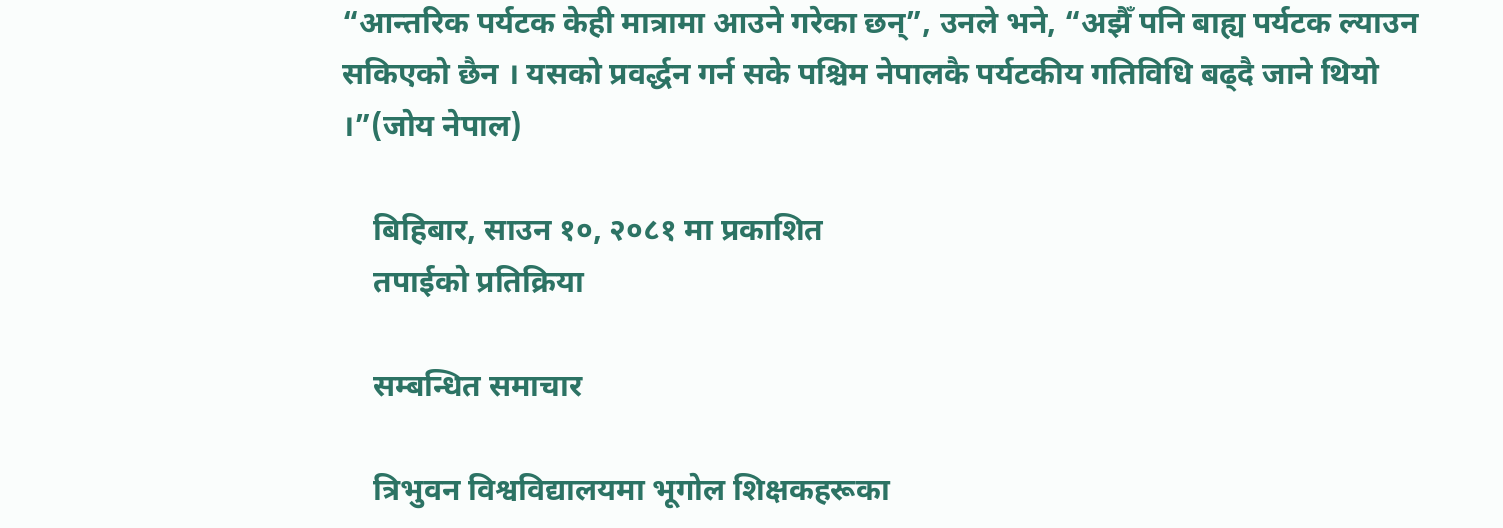“आन्तरिक पर्यटक केही मात्रामा आउने गरेका छन्”, उनले भने, “अझैँ पनि बाह्य पर्यटक ल्याउन सकिएको छैन । यसको प्रवर्द्धन गर्न सके पश्चिम नेपालकै पर्यटकीय गतिविधि बढ्दै जाने थियो ।”(जोय नेपाल)

    बिहिबार, साउन १०, २०८१ मा प्रकाशित
    तपाईको प्रतिक्रिया

    सम्बन्धित समाचार

    त्रिभुवन विश्वविद्यालयमा भूगोल शिक्षकहरूका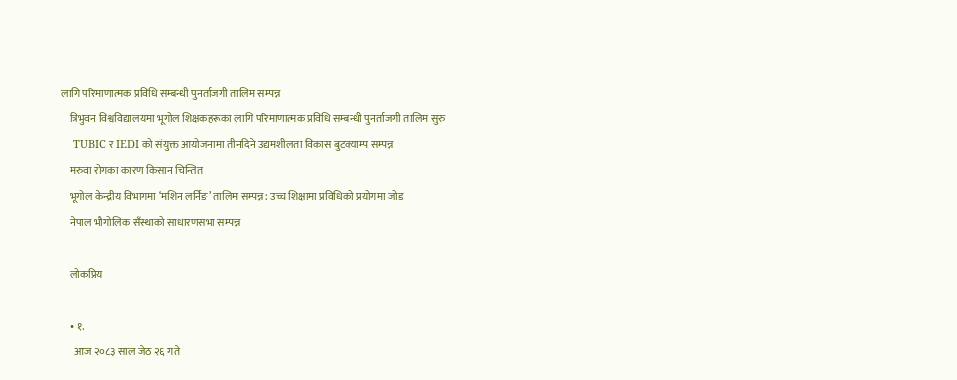लागि परिमाणात्मक प्रविधि सम्बन्धी पुनर्ताजगी तालिम सम्पन्न
    त्रिभुवन विश्वविद्यालयमा भूगोल शिक्षकहरूका लागि परिमाणात्मक प्रविधि सम्बन्धी पुनर्ताजगी तालिम सुरु
    TUBIC र IEDI को संयुक्त आयोजनामा तीनदिने उद्यमशीलता विकास बुटक्याम्प सम्पन्न
    मरुवा रोगका कारण किसान चिन्तित
    भूगोल केन्द्रीय विभागमा ‘मशिन लर्निङ’ तालिम सम्पन्न: उच्च शिक्षामा प्रविधिको प्रयोगमा जोड
    नेपाल भौगोलिक सँस्थाको साधारणसभा सम्पन्न

    लोकप्रिय

    • १.
      आज २०८३ साल जेठ २६ गते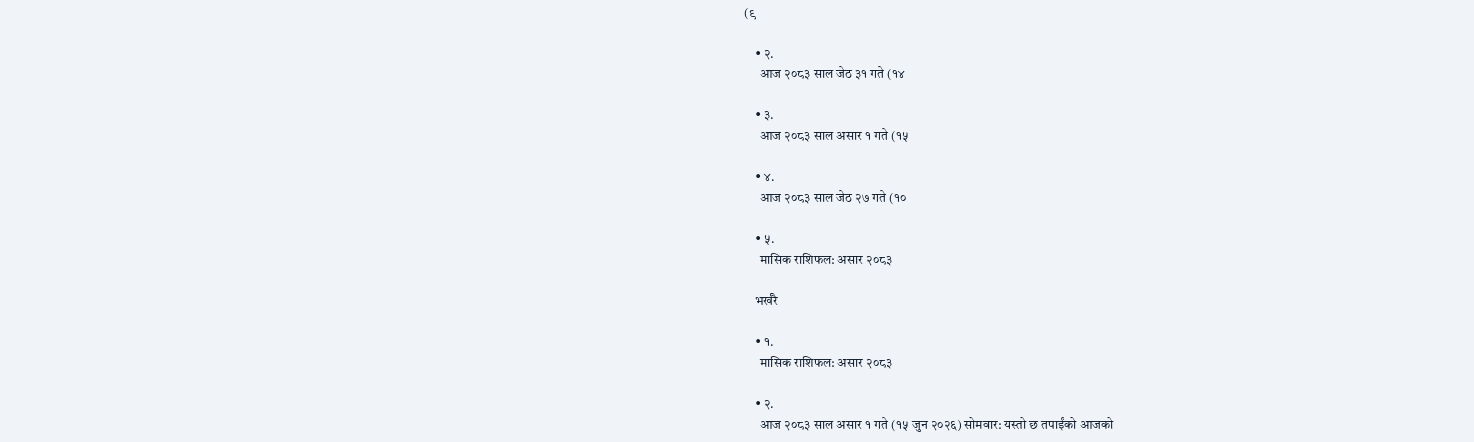(९

    • २.
      आज २०८३ साल जेठ ३१ गते (१४

    • ३.
      आज २०८३ साल असार १ गते (१५

    • ४.
      आज २०८३ साल जेठ २७ गते (१०

    • ५.
      मासिक राशिफल: असार २०८३

    भर्खरै

    • १.
      मासिक राशिफल: असार २०८३

    • २.
      आज २०८३ साल असार १ गते (१५ जुन २०२६) सोमवार: यस्तो छ तपाईंको आजको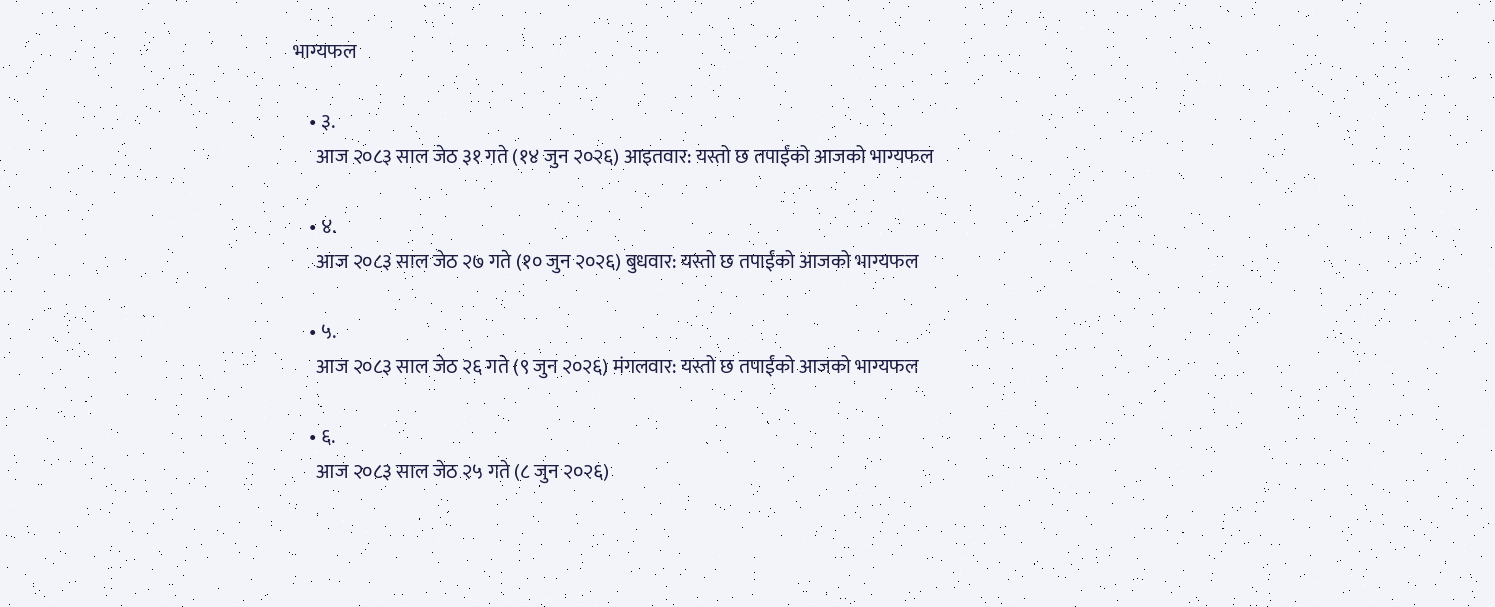भाग्यफल

    • ३.
      आज २०८३ साल जेठ ३१ गते (१४ जुन २०२६) आइतवार: यस्तो छ तपाईंको आजको भाग्यफल

    • ४.
      आज २०८३ साल जेठ २७ गते (१० जुन २०२६) बुधवार: यस्तो छ तपाईंको आजको भाग्यफल

    • ५.
      आज २०८३ साल जेठ २६ गते (९ जुन २०२६) मंगलवार: यस्तो छ तपाईंको आजको भाग्यफल

    • ६.
      आज २०८३ साल जेठ २५ गते (८ जुन २०२६)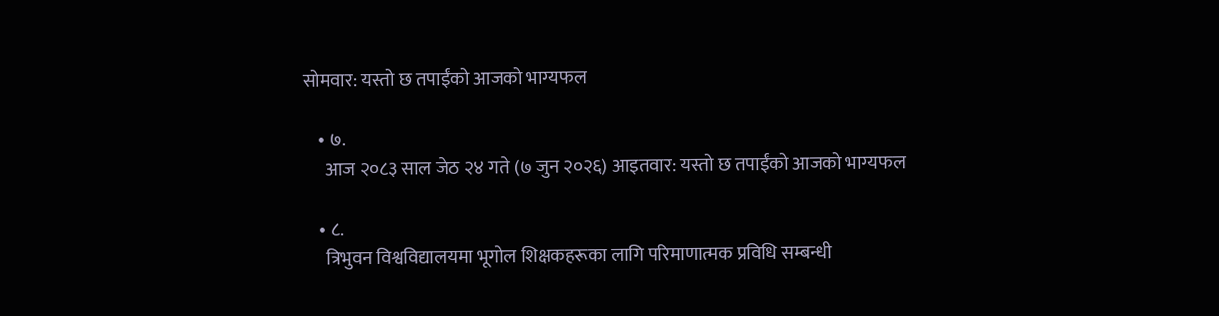सोमवार: यस्तो छ तपाईंको आजको भाग्यफल

    • ७.
      आज २०८३ साल जेठ २४ गते (७ जुन २०२६) आइतवार: यस्तो छ तपाईंको आजको भाग्यफल

    • ८.
      त्रिभुवन विश्वविद्यालयमा भूगोल शिक्षकहरूका लागि परिमाणात्मक प्रविधि सम्बन्धी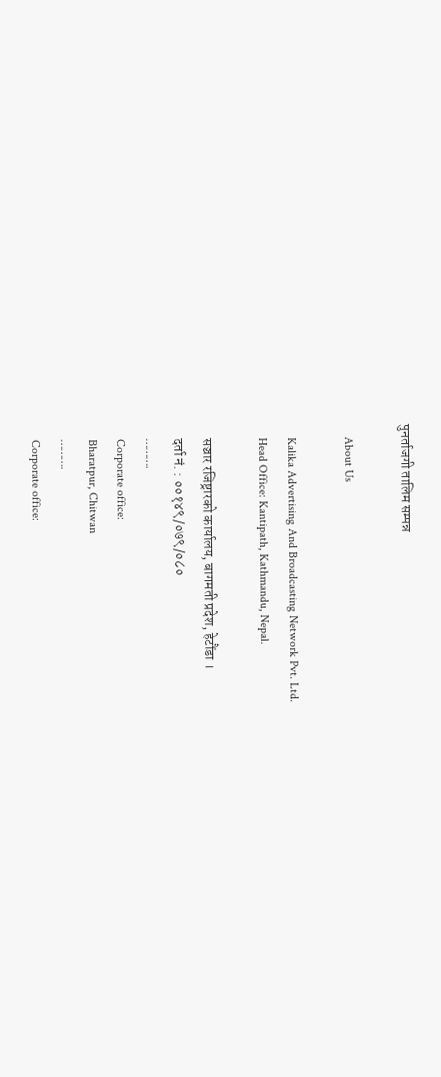पुनर्ताजगी तालिम सम्पन्न

    About Us

    Kalika Advertising And Broadcasting Network Pvt. Ltd.
    Head Office: Kantipath, Kathmandu, Nepal.

    सञ्चार रजिष्ट्रारको कार्यालय, बागमती प्रदेश, हेटौंडा ।
    दर्ता नं. : ००१४९/०७९/०८०
    ……….
    Corporate office:
    Bharatpur, Chitwan
    ……….
    Corporate office: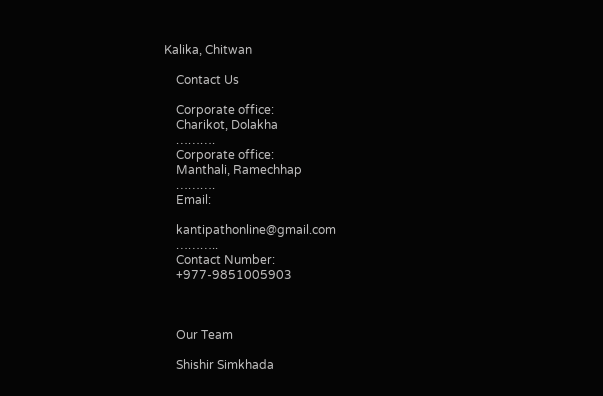Kalika, Chitwan

    Contact Us

    Corporate office:
    Charikot, Dolakha
    ……….
    Corporate office:
    Manthali, Ramechhap
    ……….
    Email:

    kantipathonline@gmail.com
    ………..
    Contact Number:
    +977-9851005903



    Our Team

    Shishir Simkhada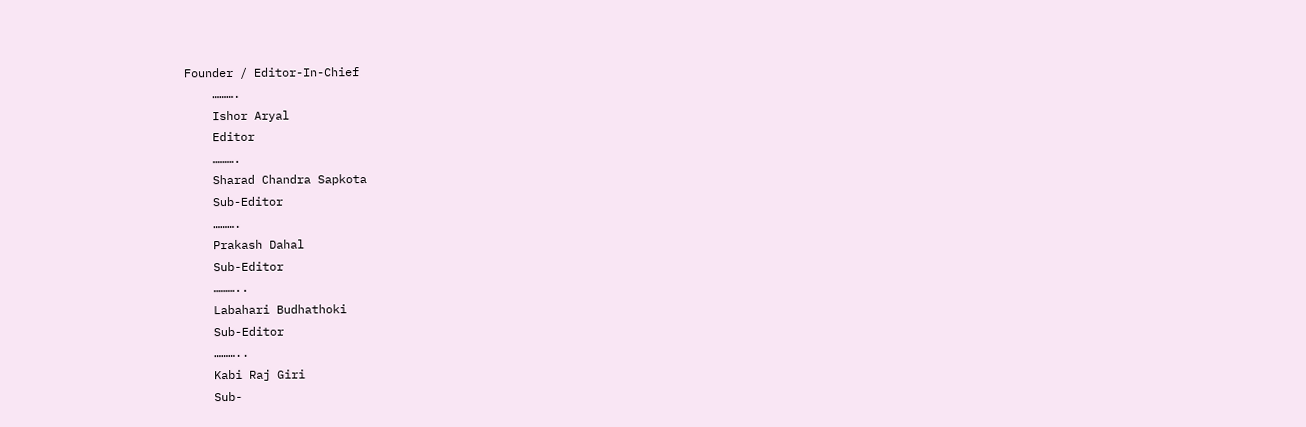Founder / Editor-In-Chief
    ……….
    Ishor Aryal
    Editor
    ……….
    Sharad Chandra Sapkota
    Sub-Editor
    ……….
    Prakash Dahal
    Sub-Editor
    ………..
    Labahari Budhathoki
    Sub-Editor
    ………..
    Kabi Raj Giri
    Sub-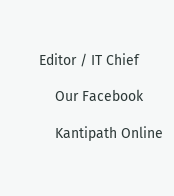Editor / IT Chief

    Our Facebook

    Kantipath Online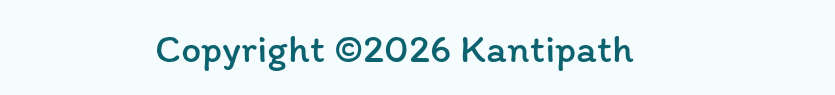Copyright ©2026 Kantipath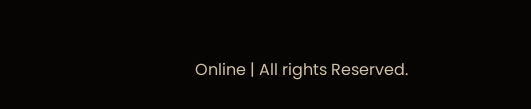Online | All rights Reserved.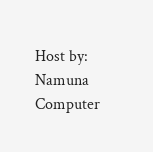Host by: Namuna Computer